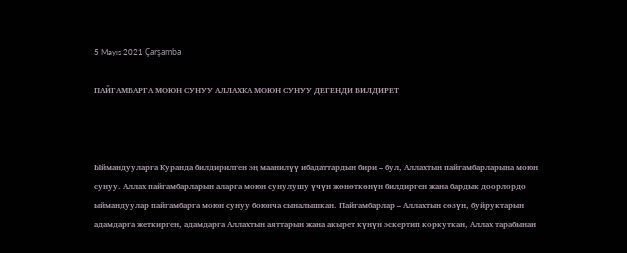5 Mayıs 2021 Çarşamba

ПАЙГАМБАРГА МОЮН СУНУУ АЛЛАХКА МОЮН СУНУУ ДЕГЕНДИ БИЛДИРЕТ



Ыймандууларга Куранда билдирилген эң маанилүү ибадаттардын бири – бул, Аллахтын пайгамбарларына моюн сунуу. Аллах пайгамбарларын аларга моюн сунулушу үчүн жөнөткөнүн билдирген жана бардык доорлордо ыймандуулар пайгамбарга моюн сунуу боюнча сыналышкан. Пайгамбарлар – Аллахтын сөзүн, буйруктарын адамдарга жеткирген, адамдарга Аллахтын аяттарын жана акырет күнүн эскертип коркуткан, Аллах тарабынан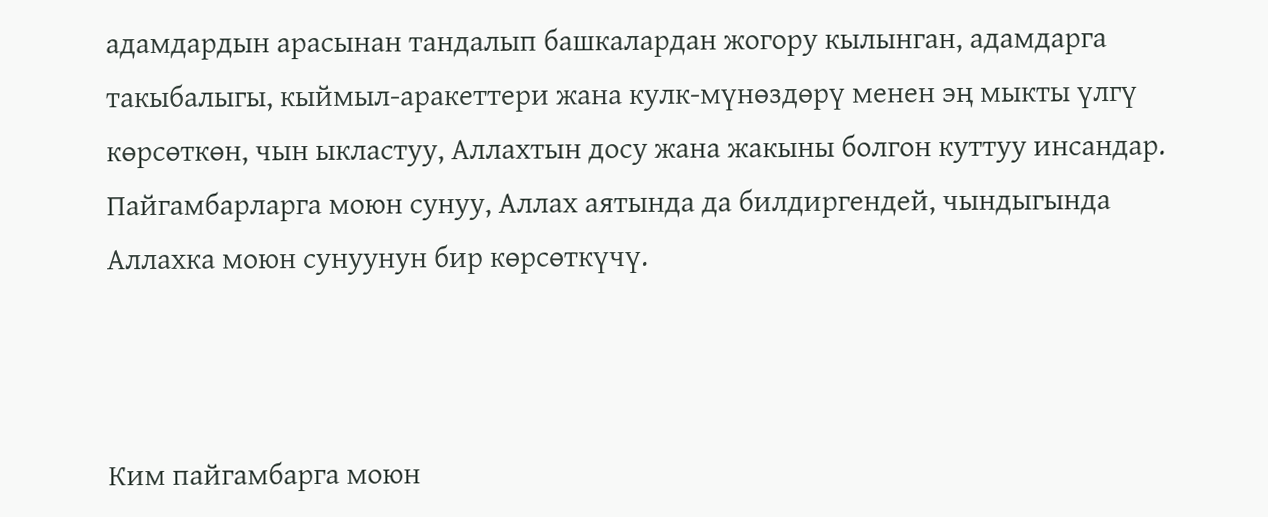адамдардын арасынан тандалып башкалардан жогору кылынган, адамдарга такыбалыгы, кыймыл-аракеттери жана кулк-мүнөздөрү менен эң мыкты үлгү көрсөткөн, чын ыкластуу, Аллахтын досу жана жакыны болгон куттуу инсандар. Пайгамбарларга моюн сунуу, Аллах аятында да билдиргендей, чындыгында Аллахка моюн сунуунун бир көрсөткүчү.



Ким пайгамбарга моюн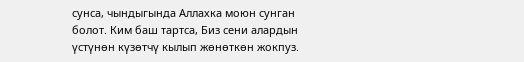сунса, чындыгында Аллахка моюн сунган болот. Ким баш тартса, Биз сени алардын үстүнөн күзөтчү кылып жөнөткөн жокпуз.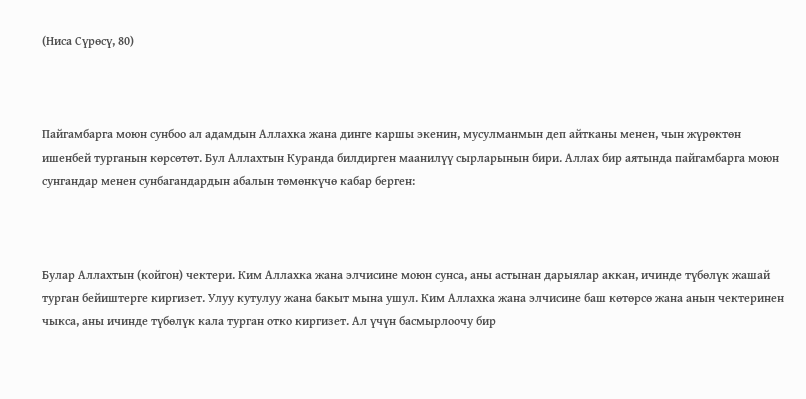(Ниса Сүрөсү, 80)



Пайгамбарга моюн сунбоо ал адамдын Аллахка жана динге каршы экенин, мусулманмын деп айтканы менен, чын жүрөктөн ишенбей турганын көрсөтөт. Бул Аллахтын Куранда билдирген маанилүү сырларынын бири. Аллах бир аятында пайгамбарга моюн сунгандар менен сунбагандардын абалын төмөнкүчө кабар берген:



Булар Аллахтын (койгон) чектери. Ким Аллахка жана элчисине моюн сунса, аны астынан дарыялар аккан, ичинде түбөлүк жашай турган бейиштерге киргизет. Улуу кутулуу жана бакыт мына ушул. Ким Аллахка жана элчисине баш көтөрсө жана анын чектеринен чыкса, аны ичинде түбөлүк кала турган отко киргизет. Ал үчүн басмырлоочу бир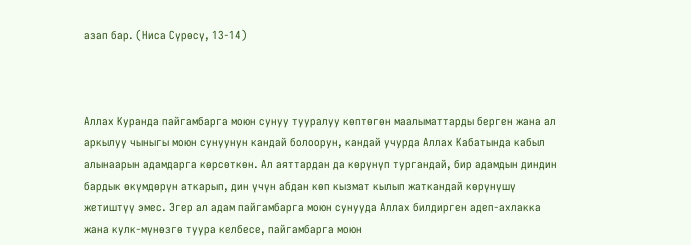азап бар. (Ниса Сүрөсү, 13-14)



Аллах Куранда пайгамбарга моюн сунуу тууралуу көптөгөн маалыматтарды берген жана ал аркылуу чыныгы моюн сунуунун кандай болоорун, кандай учурда Аллах Кабатында кабыл алынаарын адамдарга көрсөткөн. Ал аяттардан да көрүнүп тургандай, бир адамдын диндин бардык өкүмдөрүн аткарып, дин үчүн абдан көп кызмат кылып жаткандай көрүнүшү жетиштүү эмес. Эгер ал адам пайгамбарга моюн сунууда Аллах билдирген адеп-ахлакка жана кулк-мүнөзгө туура келбесе, пайгамбарга моюн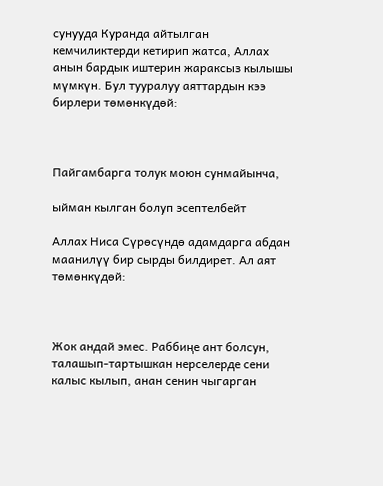сунууда Куранда айтылган кемчиликтерди кетирип жатса, Аллах анын бардык иштерин жараксыз кылышы мүмкүн. Бул тууралуу аяттардын кээ бирлери төмөнкүдөй:



Пайгамбарга толук моюн сунмайынча,

ыйман кылган болуп эсептелбейт

Аллах Ниса Сүрөсүндө адамдарга абдан маанилүү бир сырды билдирет. Ал аят төмөнкүдөй:



Жок андай эмес. Раббиңе ант болсун, талашып-тартышкан нерселерде сени калыс кылып, анан сенин чыгарган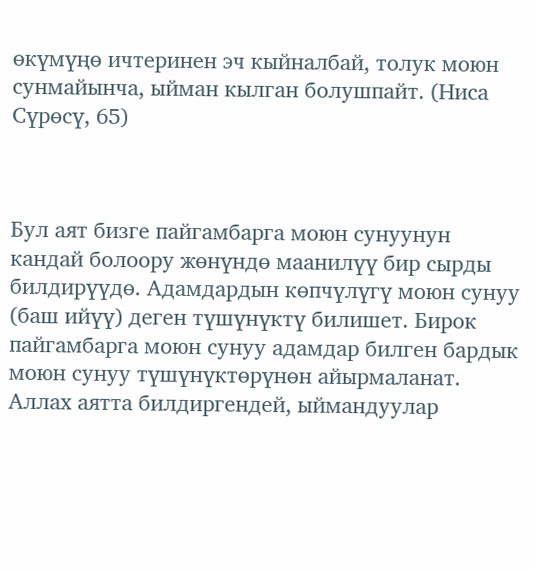өкүмүңө ичтеринен эч кыйналбай, толук моюн сунмайынча, ыйман кылган болушпайт. (Ниса Сүрөсү, 65)



Бул аят бизге пайгамбарга моюн сунуунун кандай болоору жөнүндө маанилүү бир сырды билдирүүдө. Адамдардын көпчүлүгү моюн сунуу (баш ийүү) деген түшүнүктү билишет. Бирок пайгамбарга моюн сунуу адамдар билген бардык моюн сунуу түшүнүктөрүнөн айырмаланат. Аллах аятта билдиргендей, ыймандуулар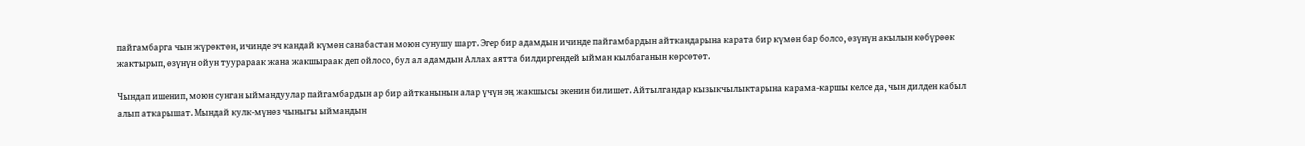пайгамбарга чын жүрөктөн, ичинде эч кандай күмөн санабастан моюн сунушу шарт. Эгер бир адамдын ичинде пайгамбардын айткандарына карата бир күмөн бар болсо, өзүнүн акылын көбүрөөк жактырып, өзүнүн ойун туурараак жана жакшыраак деп ойлосо, бул ал адамдын Аллах аятта билдиргендей ыйман кылбаганын көрсөтөт.

Чындап ишенип, моюн сунган ыймандуулар пайгамбардын ар бир айтканынын алар үчүн эң жакшысы экенин билишет. Айтылгандар кызыкчылыктарына карама-каршы келсе да, чын дилден кабыл алып аткарышат. Мындай кулк-мүнөз чыныгы ыймандын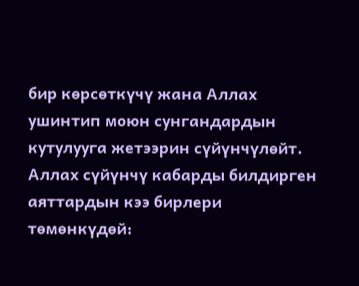бир көрсөткүчү жана Аллах ушинтип моюн сунгандардын кутулууга жетээрин сүйүнчүлөйт. Аллах сүйүнчү кабарды билдирген аяттардын кээ бирлери төмөнкүдөй: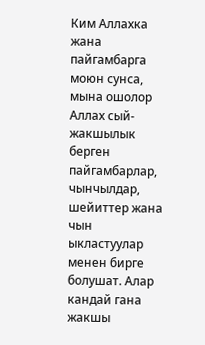Ким Аллахка жана пайгамбарга моюн сунса, мына ошолор Аллах сый-жакшылык берген пайгамбарлар, чынчылдар, шейиттер жана чын ыкластуулар менен бирге болушат. Алар кандай гана жакшы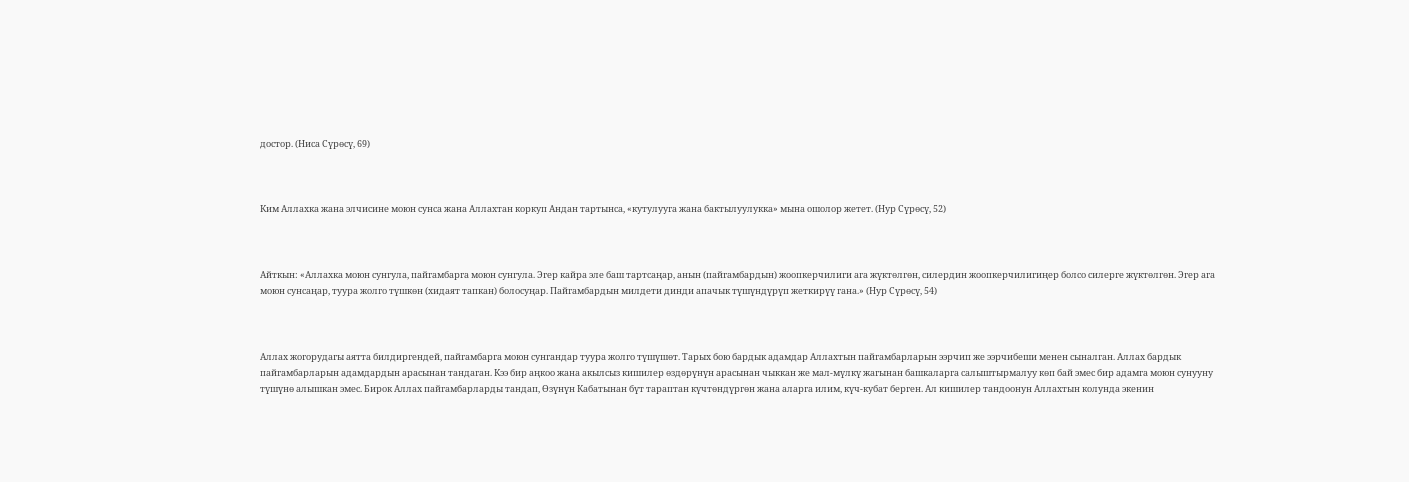достор. (Ниса Сүрөсү, 69)



Ким Аллахка жана элчисине моюн сунса жана Аллахтан коркуп Андан тартынса, «кутулууга жана бактылуулукка» мына ошолор жетет. (Нур Сүрөсү, 52)



Айткын: «Аллахка моюн сунгула, пайгамбарга моюн сунгула. Эгер кайра эле баш тартсаңар, анын (пайгамбардын) жоопкерчилиги ага жүктөлгөн, силердин жоопкерчилигиңер болсо силерге жүктөлгөн. Эгер ага моюн сунсаңар, туура жолго түшкөн (хидаят тапкан) болосуңар. Пайгамбардын милдети динди апачык түшүндүрүп жеткирүү гана.» (Нур Сүрөсү, 54)



Аллах жогорудагы аятта билдиргендей, пайгамбарга моюн сунгандар туура жолго түшүшөт. Тарых бою бардык адамдар Аллахтын пайгамбарларын ээрчип же ээрчибеши менен сыналган. Аллах бардык пайгамбарларын адамдардын арасынан тандаган. Кээ бир аңкоо жана акылсыз кишилер өздөрүнүн арасынан чыккан же мал-мүлкү жагынан башкаларга салыштырмалуу көп бай эмес бир адамга моюн сунууну түшүнө алышкан эмес. Бирок Аллах пайгамбарларды тандап, Өзүнүн Кабатынан бүт тараптан күчтөндүргөн жана аларга илим, күч-кубат берген. Ал кишилер тандоонун Аллахтын колунда экенин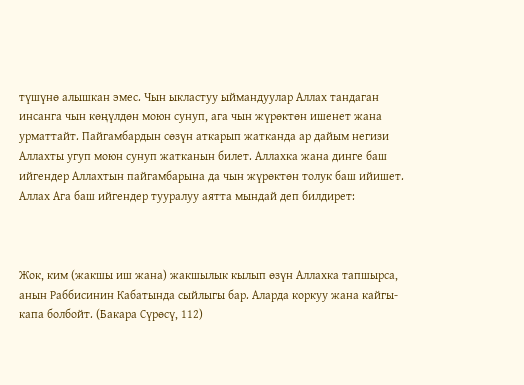түшүнө алышкан эмес. Чын ыкластуу ыймандуулар Аллах тандаган инсанга чын көңүлдөн моюн сунуп, ага чын жүрөктөн ишенет жана урматтайт. Пайгамбардын сөзүн аткарып жатканда ар дайым негизи Аллахты угуп моюн сунуп жатканын билет. Аллахка жана динге баш ийгендер Аллахтын пайгамбарына да чын жүрөктөн толук баш ийишет. Аллах Ага баш ийгендер тууралуу аятта мындай деп билдирет:



Жок, ким (жакшы иш жана) жакшылык кылып өзүн Аллахка тапшырса, анын Раббисинин Кабатында сыйлыгы бар. Аларда коркуу жана кайгы-капа болбойт. (Бакара Сүрөсү, 112)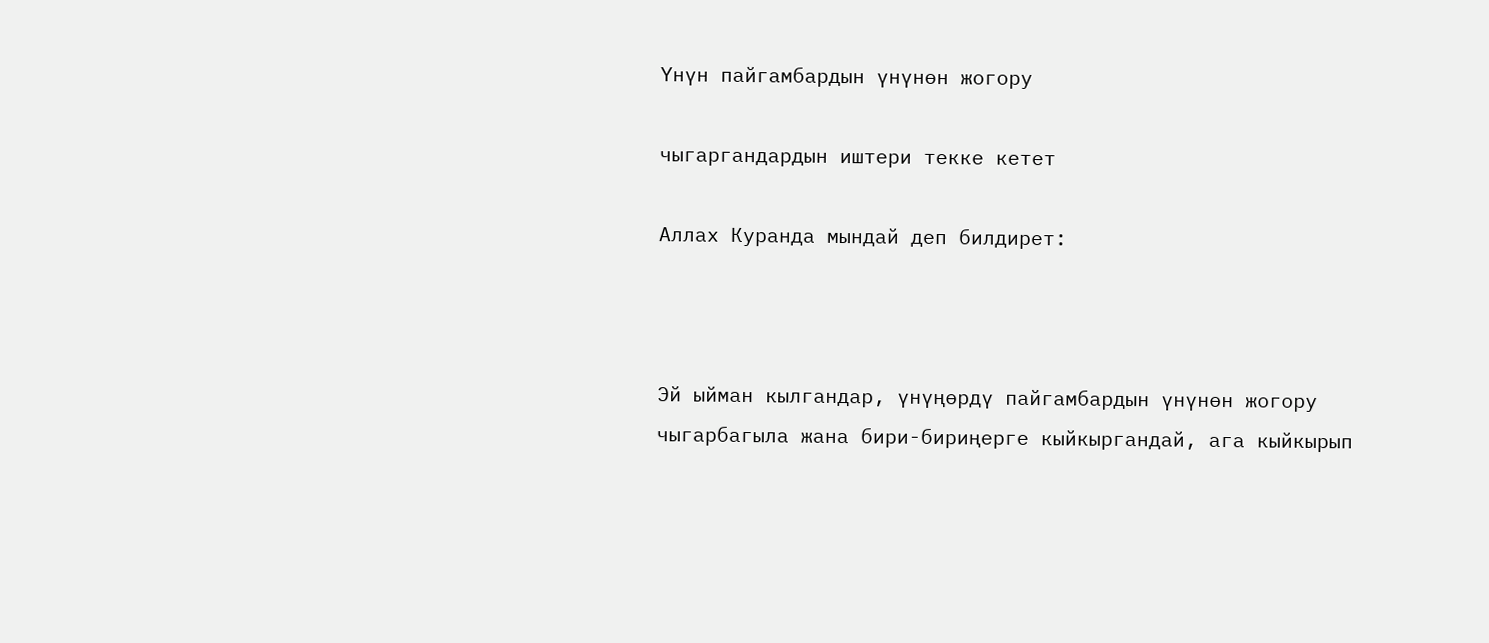Үнүн пайгамбардын үнүнөн жогору

чыгаргандардын иштери текке кетет

Аллах Куранда мындай деп билдирет:



Эй ыйман кылгандар, үнүңөрдү пайгамбардын үнүнөн жогору чыгарбагыла жана бири-бириңерге кыйкыргандай, ага кыйкырып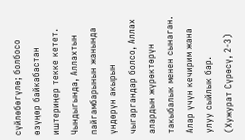сүйлөбөгүлө; болбосо өзүңөр байкабастан иштериңер текке кетет. Чындыгында, Аллахтын пайгамбарынын жанында үндөрүн акырын чыгаргандар болсо, Аллах алардын жүрөктөрүн такыбалык менен сынаган. Алар үчүн кечирим жана улуу сыйлык бар. (Хужурат Сүрөсү, 2-3)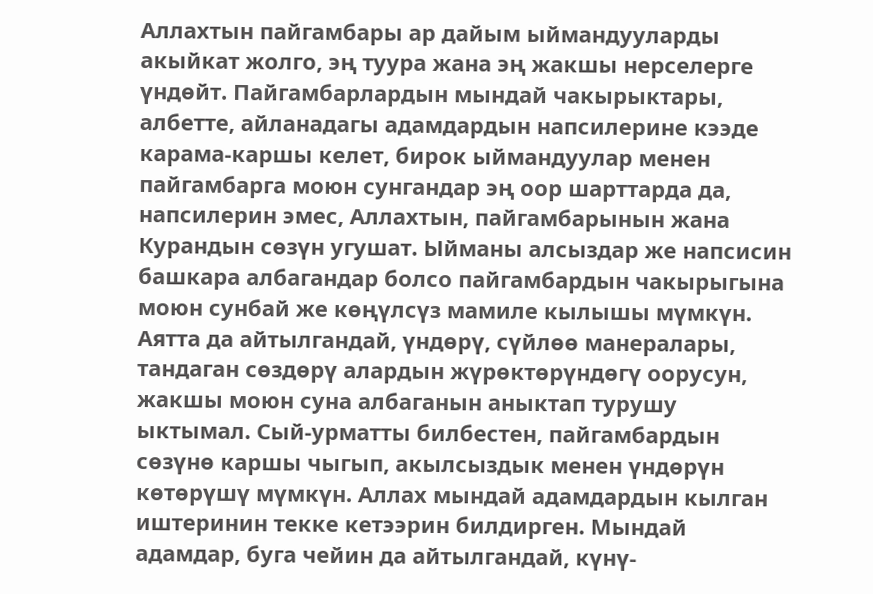Аллахтын пайгамбары ар дайым ыймандууларды акыйкат жолго, эң туура жана эң жакшы нерселерге үндөйт. Пайгамбарлардын мындай чакырыктары, албетте, айланадагы адамдардын напсилерине кээде карама-каршы келет, бирок ыймандуулар менен пайгамбарга моюн сунгандар эң оор шарттарда да, напсилерин эмес, Аллахтын, пайгамбарынын жана Курандын сөзүн угушат. Ыйманы алсыздар же напсисин башкара албагандар болсо пайгамбардын чакырыгына моюн сунбай же көңүлсүз мамиле кылышы мүмкүн. Аятта да айтылгандай, үндөрү, сүйлөө манералары, тандаган сөздөрү алардын жүрөктөрүндөгү оорусун, жакшы моюн суна албаганын аныктап турушу ыктымал. Сый-урматты билбестен, пайгамбардын сөзүнө каршы чыгып, акылсыздык менен үндөрүн көтөрүшү мүмкүн. Аллах мындай адамдардын кылган иштеринин текке кетээрин билдирген. Мындай адамдар, буга чейин да айтылгандай, күнү-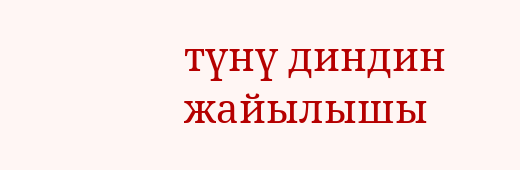түнү диндин жайылышы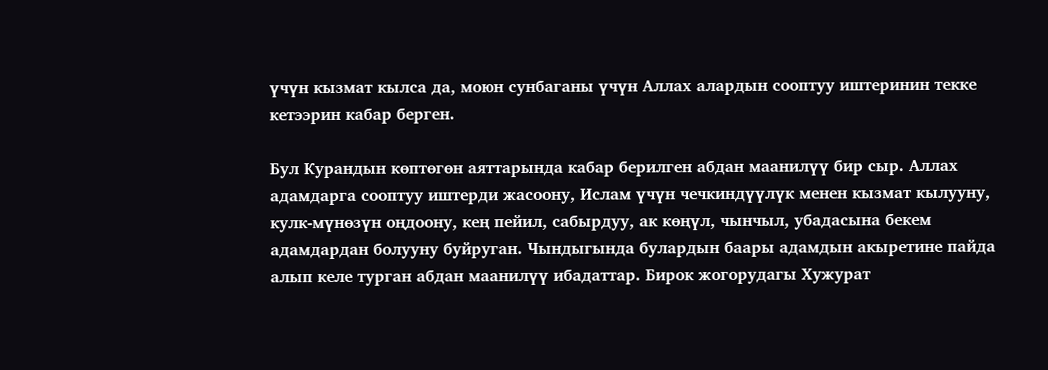үчүн кызмат кылса да, моюн сунбаганы үчүн Аллах алардын сооптуу иштеринин текке кетээрин кабар берген.

Бул Курандын көптөгөн аяттарында кабар берилген абдан маанилүү бир сыр. Аллах адамдарга сооптуу иштерди жасоону, Ислам үчүн чечкиндүүлүк менен кызмат кылууну, кулк-мүнөзүн оңдоону, кең пейил, сабырдуу, ак көңүл, чынчыл, убадасына бекем адамдардан болууну буйруган. Чындыгында булардын баары адамдын акыретине пайда алып келе турган абдан маанилүү ибадаттар. Бирок жогорудагы Хужурат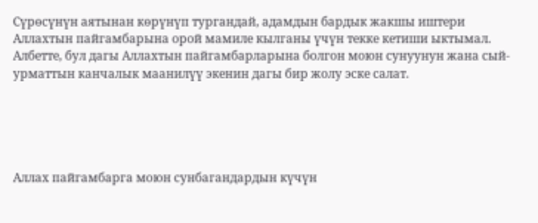Сүрөсүнүн аятынан көрүнүп тургандай, адамдын бардык жакшы иштери Аллахтын пайгамбарына орой мамиле кылганы үчүн текке кетиши ыктымал. Албетте, бул дагы Аллахтын пайгамбарларына болгон моюн сунуунун жана сый-урматтын канчалык маанилүү экенин дагы бир жолу эске салат.





Аллах пайгамбарга моюн сунбагандардын күчүн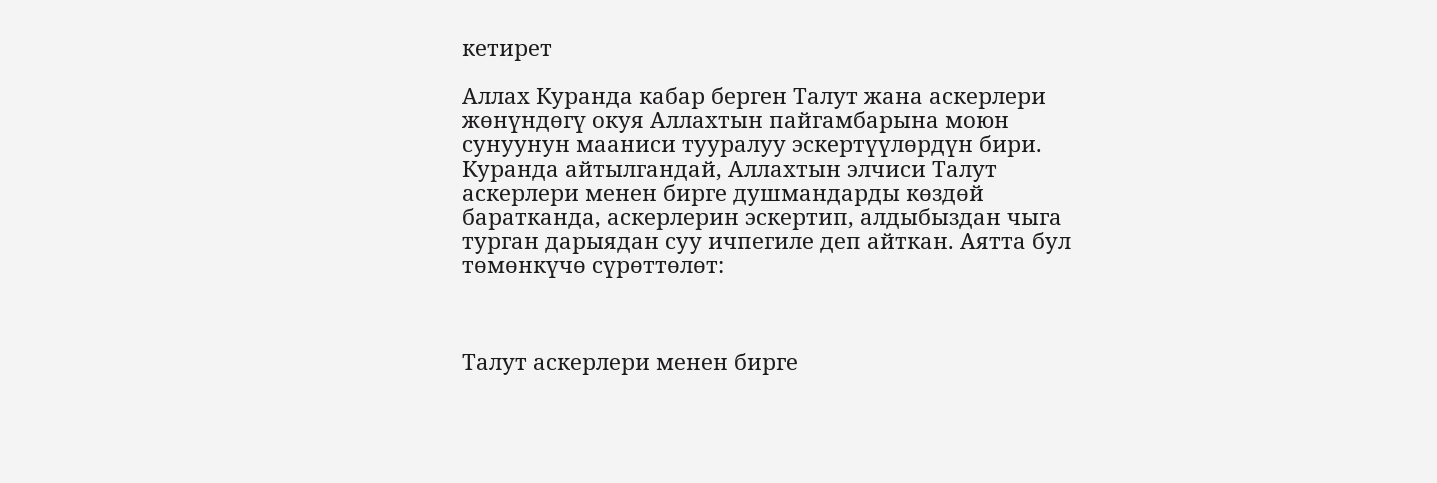кетирет

Аллах Куранда кабар берген Талут жана аскерлери жөнүндөгү окуя Аллахтын пайгамбарына моюн сунуунун мааниси тууралуу эскертүүлөрдүн бири. Куранда айтылгандай, Аллахтын элчиси Талут аскерлери менен бирге душмандарды көздөй баратканда, аскерлерин эскертип, алдыбыздан чыга турган дарыядан суу ичпегиле деп айткан. Аятта бул төмөнкүчө сүрөттөлөт:



Талут аскерлери менен бирге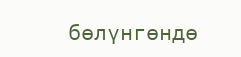бөлүнгөндө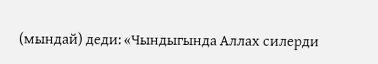(мындай) деди: «Чындыгында Аллах силерди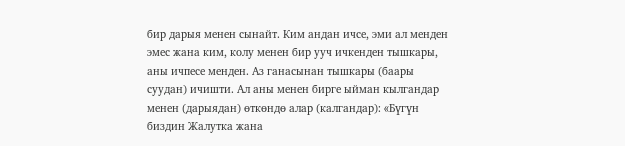бир дарыя менен сынайт. Ким андан ичсе, эми ал менден эмес жана ким, колу менен бир ууч ичкенден тышкары, аны ичпесе менден. Аз ганасынан тышкары (баары суудан) ичишти. Ал аны менен бирге ыйман кылгандар менен (дарыядан) өткөндө алар (калгандар): «Бүгүн биздин Жалутка жана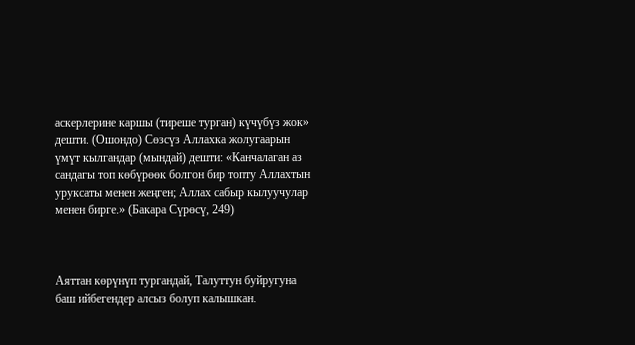аскерлерине каршы (тиреше турган) күчүбүз жок» дешти. (Ошондо) Сөзсүз Аллахка жолугаарын үмүт кылгандар (мындай) дешти: «Канчалаган аз сандагы топ көбүрөөк болгон бир топту Аллахтын уруксаты менен жеңген; Аллах сабыр кылуучулар менен бирге.» (Бакара Сүрөсү, 249)



Аяттан көрүнүп тургандай, Талуттун буйругуна баш ийбегендер алсыз болуп калышкан.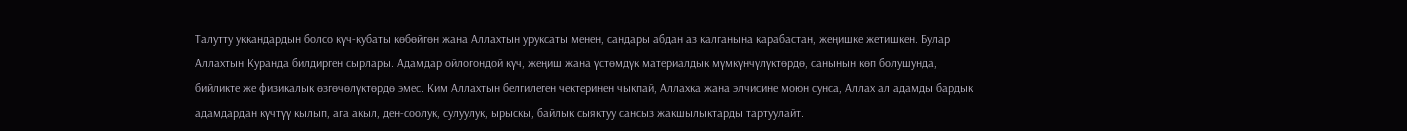Талутту уккандардын болсо күч-кубаты көбөйгөн жана Аллахтын уруксаты менен, сандары абдан аз калганына карабастан, жеңишке жетишкен. Булар Аллахтын Куранда билдирген сырлары. Адамдар ойлогондой күч, жеңиш жана үстөмдүк материалдык мүмкүнчүлүктөрдө, санынын көп болушунда, бийликте же физикалык өзгөчөлүктөрдө эмес. Ким Аллахтын белгилеген чектеринен чыкпай, Аллахка жана элчисине моюн сунса, Аллах ал адамды бардык адамдардан күчтүү кылып, ага акыл, ден-соолук, сулуулук, ырыскы, байлык сыяктуу сансыз жакшылыктарды тартуулайт.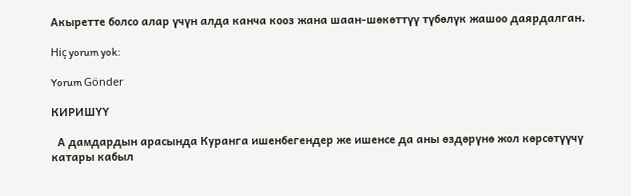Акыретте болсо алар үчүн алда канча кооз жана шаан-шөкөттүү түбөлүк жашоо даярдалган.

Hiç yorum yok:

Yorum Gönder

КИРИШҮҮ

  А дамдардын арасында Куранга ишенбегендер же ишенсе да аны өздөрүнө жол көрсөтүүчү катары кабыл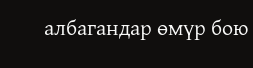албагандар өмүр бою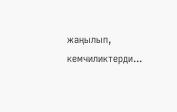жаңылып, кемчиликтерди...